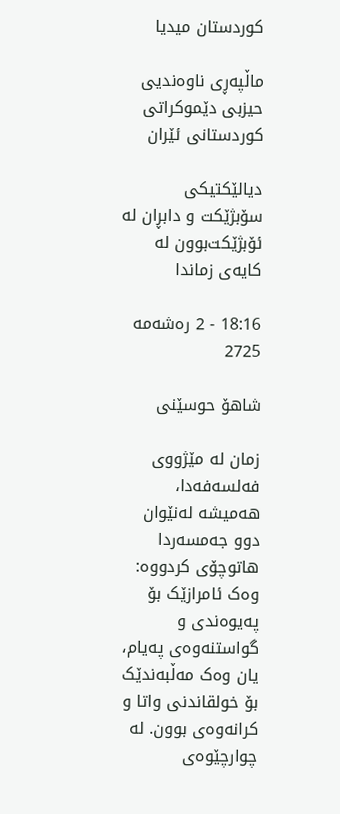کوردستان میدیا

ماڵپەڕی ناوەندیی حیزبی دێموکراتی کوردستانی ئێران

دیالێکتیکی سۆبژێکت و دابڕان لە ئۆبژێکت‌بوون لە کایەی زماندا

18:16 - 2 رەشەمه 2725

شاهۆ حوسێنی

زمان لە مێژووی فەلسەفەدا، هەمیشە لەنێوان دوو جەمسەردا هاتوچۆی کردووە: وەک ئامرازێک بۆ پەیوەندی و گواستنەوەی پەیام، یان وەک مەڵبەندێک بۆ خولقاندنی واتا و کرانەوەی بوون. لە چوارچێوەی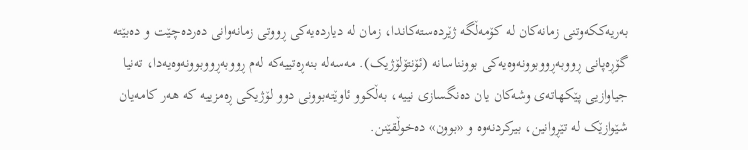بەریەککەوتنی زمانەکان لە کۆمەڵگە ژێردەستەکاندا، زمان لە دیاردەیەکی ڕووتی زمانەوانی دەردەچێت و دەبێتە گۆڕەپانی ڕووبەڕووبوونەوەیەکی بوونناسانە (ئۆنتۆلۆژیک). مەسەلە بنەڕەتییەکە لەم ڕووبەڕووبوونەوەیەدا، تەنیا جیاوازیی پێکهاتەی وشەکان یان دەنگسازی نییە، بەڵکوو ئاوێتەبوونی دوو لۆژیکی ڕەمزییە کە هەر کامەیان شێوازێک لە تێڕوانین، بیرکردنەوە و «بوون» دەخوڵقێنن.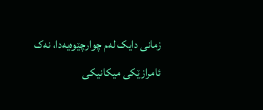زمانی دایک لەم چوارچێوەیەدا، نەک ئامرازێکی میکانیکی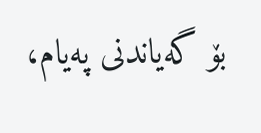بۆ گەیاندنی پەیام،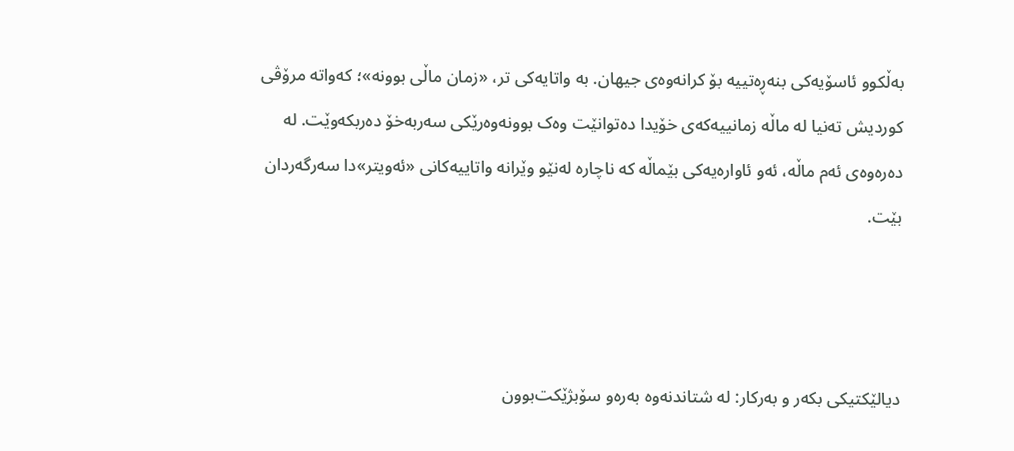بەڵکوو ئاسۆیەکی بنەڕەتییە بۆ کرانەوەی جیهان. بە واتایەکی تر، «زمان ماڵی بوونە»؛ کەواتە مرۆڤی کوردیش تەنیا لە ماڵە زمانییەکەی خۆیدا دەتوانێت وەک بوونەوەرێکی سەربەخۆ دەربکەوێت. لە دەرەوەی ئەم ماڵە، ئەو ئاوارەیەکی بێماڵە کە ناچارە لەنێو وێرانە واتاییەکانی «ئەویتر»دا سەرگەردان بێت.



دیالێکتیکی بکەر و بەرکار: لە شتاندنەوە بەرەو سۆبژێکت‌بوون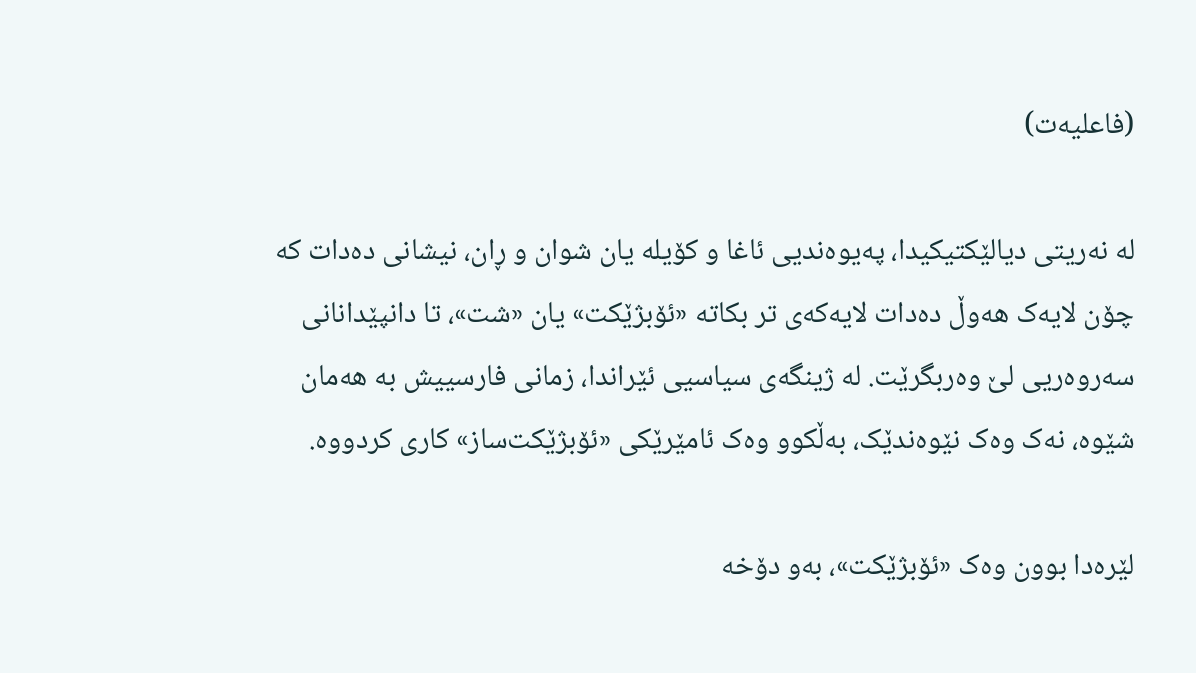(فاعلیەت)

لە نەریتی دیالێکتیکیدا، پەیوەندیی ئاغا و کۆیلە یان شوان و ڕان، نیشانی دەدات کە چۆن لایەک هەوڵ دەدات لایەکەی تر بکاتە «ئۆبژێکت» یان «شت»، تا دانپێدانانی سەروەریی لێ وەربگرێت. لە ژینگەی سیاسیی ئێراندا، زمانی فارسییش بە هەمان شێوە، نەک وەک نێوەندێک، بەڵکوو وەک ئامێرێکی «ئۆبژێکت‌ساز» کاری کردووە.

لێرەدا بوون وەک «ئۆبژێکت»، بەو دۆخە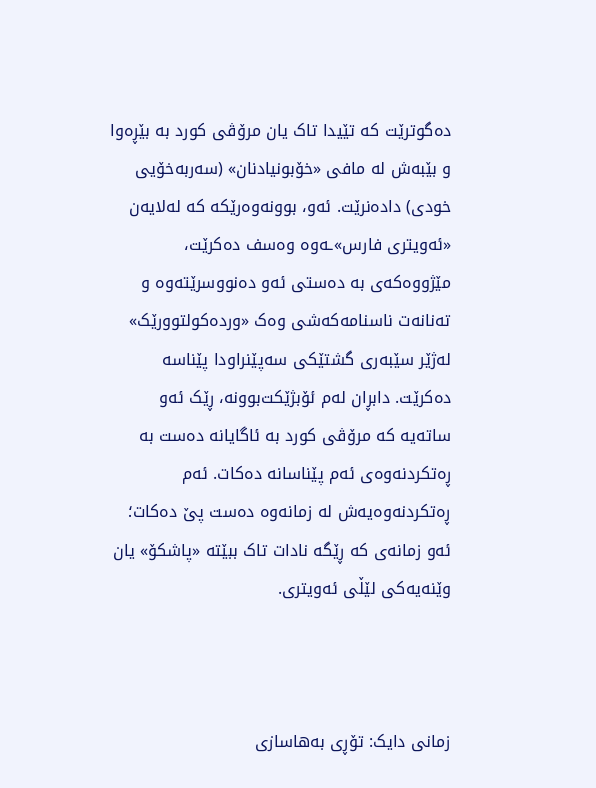دەگوترێت کە تێیدا تاک یان مرۆڤی کورد بە بێڕەوا و بێبەش لە مافی «خۆبونیادنان» (سەربەخۆیی خودی) دادەنرێت. ئەو، بوونەوەرێکە کە لەلایەن «ئەویتری فارس»ـەوە وەسف دەکرێت، مێژووەکەی بە دەستی ئەو دەنووسرێتەوە و تەنانەت ناسنامەکەشی وەک «وردەکولتوورێک» لەژێر سێبەری گشتێکی سەپێنراودا پێناسە دەکرێت. دابڕان لەم ئۆبژێکت‌بوونە، ڕێک ئەو ساتەیە کە مرۆڤی کورد بە ئاگایانە دەست بە ڕەتکردنەوەی ئەم پێناسانە دەکات. ئەم ڕەتکردنەوەیەش لە زمانەوە دەست پێ دەکات؛ ئەو زمانەی کە ڕێگە نادات تاک ببێتە «پاشکۆ» یان وێنەیەکی لێڵی ئەویتری.



زمانی دایک: تۆڕی بەهاسازی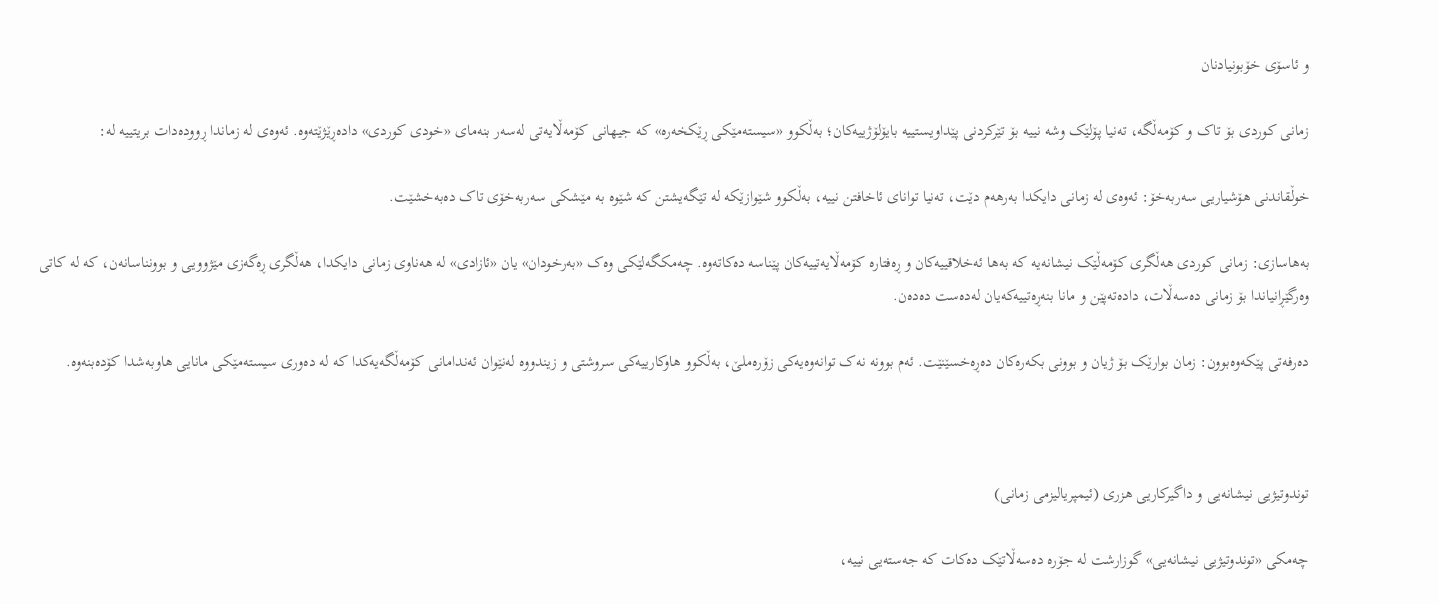و ئاسۆی خۆبونیادنان

زمانی کوردی بۆ تاک و کۆمەڵگە، تەنیا پۆلێک وشە نییە بۆ تێرکردنی پێداویستییە بایۆلۆژییەکان؛ بەڵکوو «سیستەمێکی ڕێکخەرە» کە جیهانی کۆمەڵایەتی لەسەر بنەمای «خودی کوردی» دادەڕێژێتەوە. ئەوەی لە زماندا ڕوودەدات بریتییە لە:

خوڵقاندنی هۆشیاریی سەربەخۆ: ئەوەی لە زمانی دایکدا بەرهەم دێت، تەنیا توانای ئاخافتن نییە، بەڵکوو شێوازێکە لە تێگەیشتن کە شێوە بە مێشکی سەربەخۆی تاک دەبەخشێت.

بەهاسازی: زمانی کوردی هەڵگری کۆمەڵێک نیشانەیە کە بەها ئەخلاقییەکان و ڕەفتارە کۆمەڵایەتییەکان پێناسە دەکاتەوە. چەمکگەلێکی وەک «بەرخودان» یان «ئازادی» لە هەناوی زمانی دایکدا، هەڵگری ڕەگەزی مێژوویی و بوونناسانەن، کە لە کاتی وەرگێڕانیاندا بۆ زمانی دەسەڵات، دادەتەپێن و مانا بنەڕەتییەکەیان لەدەست دەدەن.

دەرفەتی پێکەوەبوون: زمان بوارێک بۆ ژیان و بوونی بکەرەکان دەڕەخسێنێت. ئەم بوونە نەک توانەوەیەکی زۆرەملێ، بەڵکوو هاوکارییەکی سروشتی و زیندووە لەنێوان ئەندامانی کۆمەڵگەیەکدا کە لە دەوری سیستەمێکی مانایی هاوبەشدا کۆدەبنەوە.



توندوتیژیی نیشانەیی و داگیرکاریی هزری (ئیمپریالیزمی زمانی)

چەمکی «توندوتیژیی نیشانەیی» گوزارشت لە جۆرە دەسەڵاتێک دەکات کە جەستەیی نییە،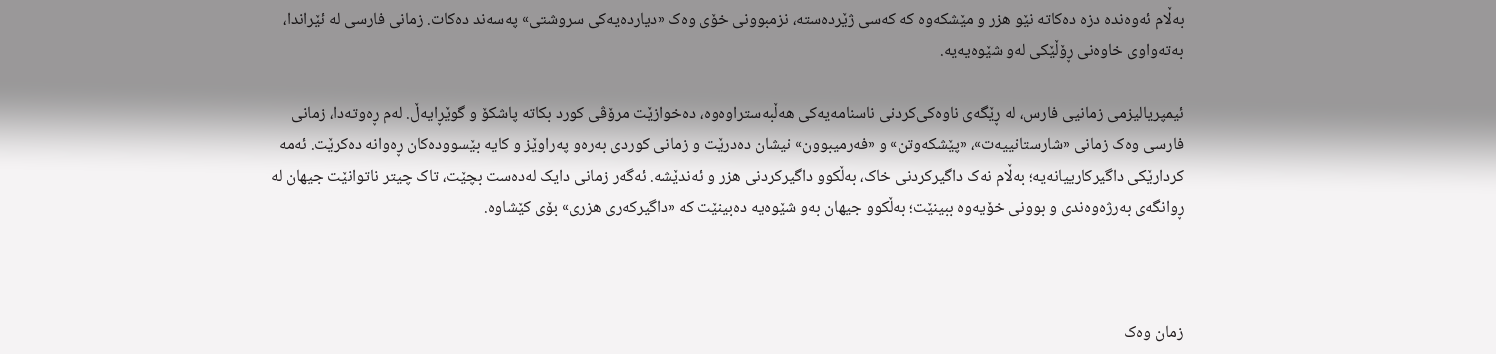بەڵام ئەوەندە دزە دەکاتە نێو هزر و مێشکەوە کە کەسی ژێردەستە، نزمبوونی خۆی وەک «دیاردەیەکی سروشتی» پەسەند دەکات. زمانی فارسی لە ئێراندا، بەتەواوی خاوەنی ڕۆڵێکی لەو شێوەیەیە.

ئیمپریالیزمی زمانیی فارس، لە ڕێگەی ناوەکی‌کردنی ناسنامەیەکی هەڵبەستراوەوە، دەخوازێت مرۆڤی کورد بکاتە پاشکۆ و گوێڕایەڵ. لەم ڕەوتەدا، زمانی فارسی وەک زمانی «شارستانییەت»، «پێشکەوتن» و «فەرمیبوون» نیشان دەدرێت و زمانی کوردی بەرەو پەراوێز و کایە بێسوودەکان ڕەوانە دەکرێت. ئەمە کردارێکی داگیرکارییانەیە؛ بەڵام نەک داگیرکردنی خاک، بەڵکوو داگیرکردنی هزر و ئەندێشە. ئەگەر زمانی دایک لەدەست بچێت، تاک چیتر ناتوانێت جیهان لە ڕوانگەی بەرژەوەندی و بوونی خۆیەوە ببینێت؛ بەڵکوو جیهان بەو شێوەیە دەبینێت کە «داگیرکەری هزری» بۆی کێشاوە.



زمان وەک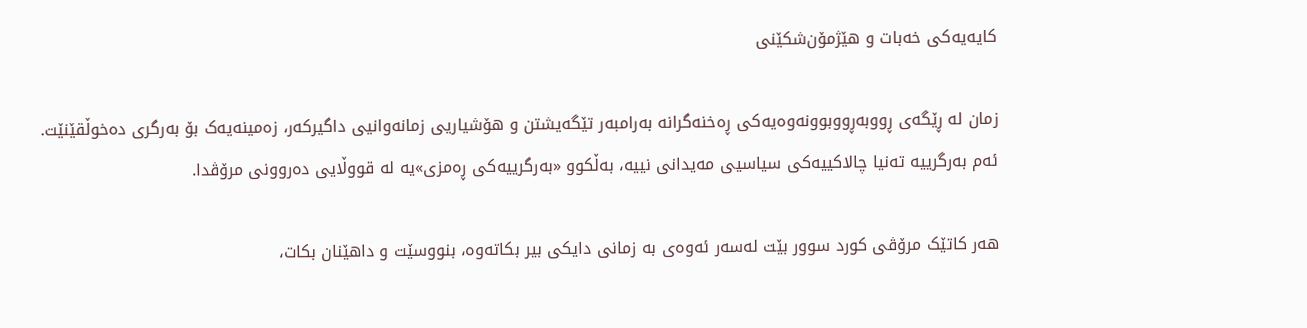کایەیەکی خەبات و هێژمۆن‌شکێنی

زمان لە ڕێگەی ڕووبەڕووبوونەوەیەکی ڕەخنەگرانە بەرامبەر تێگەیشتن و هۆشیاریی زمانەوانیی داگیرکەر، زەمینەیەک بۆ بەرگری دەخوڵقێنێت. ئەم بەرگرییە تەنیا چالاکییەکی سیاسیی مەیدانی نییە، بەڵکوو «بەرگرییەکی ڕەمزی»یە لە قووڵایی دەروونی مرۆڤدا.

هەر کاتێک مرۆڤی کورد سوور بێت لەسەر ئەوەی بە زمانی دایکی بیر بکاتەوە، بنووسێت و داهێنان بکات،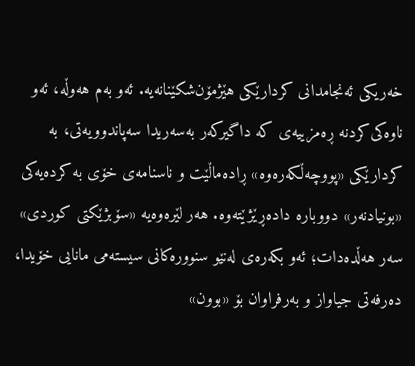خەریکی ئەنجامدانی کردارێکی هێژمۆن‌شکێنانەیە. ئەو بەم هەوڵە، ئەو ناوەکی‌کردنە ڕەمزییەی کە داگیرکەر بەسەریدا سەپاندوویەتی، بە کردارێکی «پووچەڵکەرەوە» ڕادەماڵێت و ناسنامەی خۆی بە کردەیەکی «بونیادنەر» دووبارە دادەڕێژێتەوە. هەر لێرەوەیە «سۆبژێکتی کوردی» سەر هەڵدەدات؛ ئەو بکەرەی لەنێو سنوورەکانی سیستەمی مانایی خۆیدا، دەرفەتی جیاواز و بەرفراوان بۆ «بوون»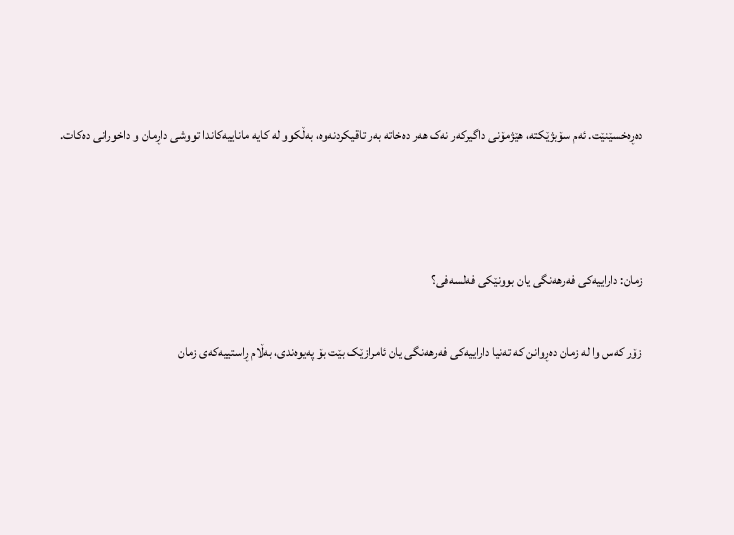دەڕەخسێنێت. ئەم سۆبژێکتە، هێژمۆنی داگیرکەر نەک هەر دەخاتە بەر تاقیکردنەوە، بەڵکوو لە کایە ماناییەکاندا تووشی داڕمان و داخورانی دەکات.



زمان: داراییەکی فەرهەنگی یان بوونێکی فەلسەفی؟

زۆر کەس وا لە زمان دەڕوانن کە تەنیا داراییەکی فەرهەنگی یان ئامرازێک بێت بۆ پەیوەندی، بەڵام ڕاستییەکەی زمان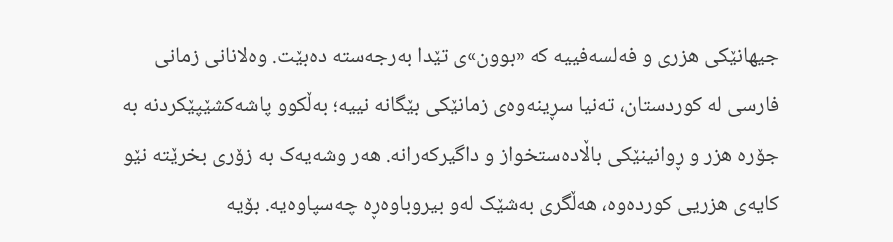جیهانێکی هزری و فەلسەفییە کە «بوون»ی تێدا بەرجەستە دەبێت. وەلانانی زمانی فارسی لە کوردستان، تەنیا سڕینەوەی زمانێکی بێگانە نییە؛ بەڵکوو پاشەکشێپێکردنە بە جۆرە هزر و ڕوانینێکی باڵادەستخواز و داگیرکەرانە. هەر وشەیەک بە زۆری بخرێتە نێو کایەی هزریی کوردەوە، هەڵگری بەشێک لەو بیروباوەڕە چەسپاوەیە. بۆیە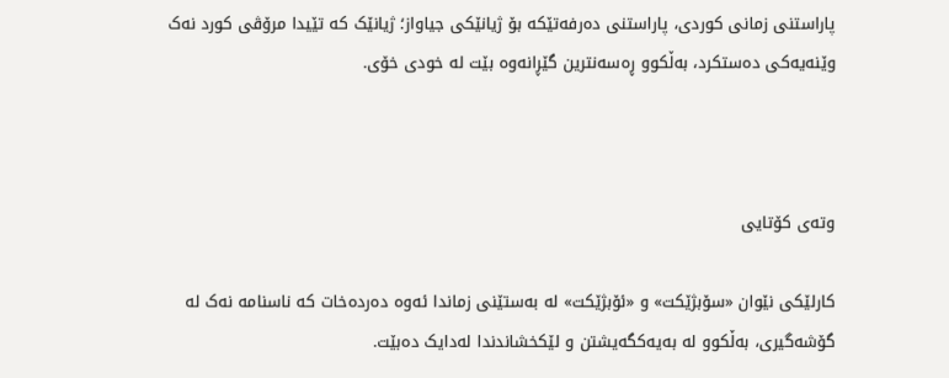پاراستنی زمانی کوردی، پاراستنی دەرفەتێکە بۆ ژیانێکی جیاواز؛ ژیانێک کە تێیدا مرۆڤی کورد نەک وێنەیەکی دەستکرد، بەڵکوو ڕەسەنترین گێڕانەوە بێت لە خودی خۆی.



وتەی کۆتایی

کارلێکی نێوان «سۆبژێکت» و «ئۆبژێکت» لە بەستێنی زماندا ئەوە دەردەخات کە ناسنامە نەک لە گۆشەگیری، بەڵکوو لە بەیەکگەیشتن و لێکخشاندندا لەدایک دەبێت.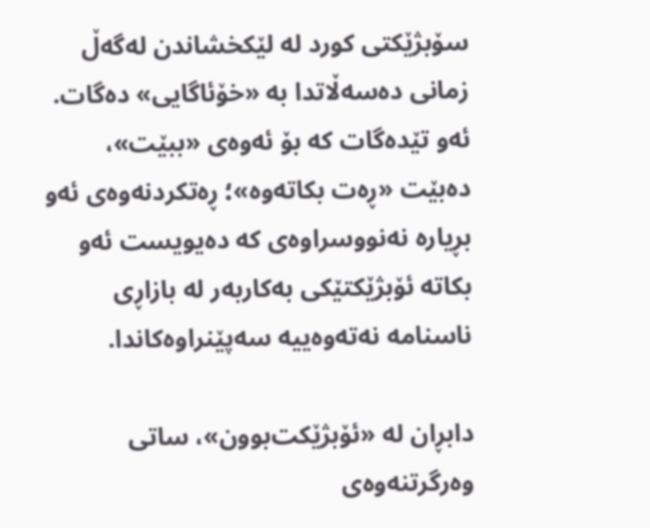سۆبژێکتی کورد لە لێکخشاندن لەگەڵ زمانی دەسەڵاتدا بە «خۆئاگایی» دەگات. ئەو تێدەگات کە بۆ ئەوەی «ببێت»، دەبێت «ڕەت بکاتەوە»؛ ڕەتکردنەوەی ئەو بڕیارە نەنووسراوەی کە دەیویست ئەو بکاتە ئۆبژێکتێکی بەکاربەر لە بازاڕی ناسنامە نەتەوەییە سەپێنراوەکاندا.

دابڕان لە «ئۆبژێکت‌بوون»، ساتی وەرگرتنەوەی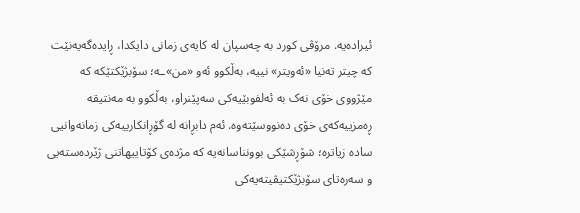ئیرادەیە. مرۆڤی کورد بە چەسپان لە کایەی زمانی دایکدا، ڕایدەگەیەنێت کە چیتر تەنیا «ئەویتر» نییە، بەڵکوو ئەو «من»ـە؛ سۆبژێکتێکە کە مێژووی خۆی نەک بە ئەلفوبێیەکی سەپێنراو، بەڵکوو بە مەنتیقە ڕەمزییەکەی خۆی دەنووسێتەوە. ئەم دابڕانە لە گۆڕانکارییەکی زمانەوانیی سادە زیاترە؛ شۆڕشێکی بوونناسانەیە کە مژدەی کۆتاییهاتنی ژێردەستەیی و سەرەتای سۆبژێکتیڤیتەیەکی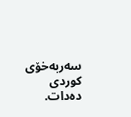سەربەخۆی کوردی دەدات.